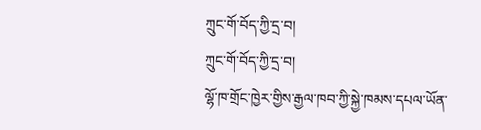ཀྲུང་གོ་བོད་ཀྱི་དྲ་བ།
ཀྲུང་གོ་བོད་ཀྱི་དྲ་བ།
ལྷོ་ཁ་གྲོང་ཁྱེར་གྱིས་རྒྱལ་ཁབ་ཀྱི་སྐྱེ་ཁམས་དཔལ་ཡོན་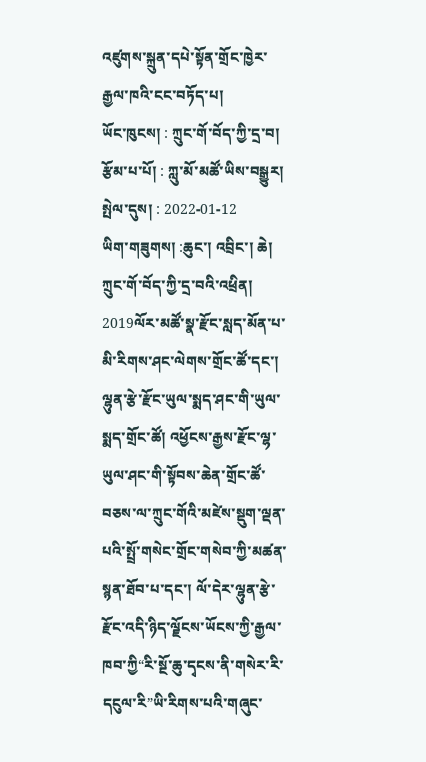འཛུགས་སྐྲུན་དཔེ་སྟོན་གྲོང་ཁྱེར་རྒྱལ་ཁའི་ངང་བཏོད་པ།
ཡོང་ཁུངས། : ཀྲུང་གོ་བོད་ཀྱི་དྲ་བ།   རྩོམ་པ་པོ། : ཀླུ་མོ་མཚོ་ཡིས་བསྒྱུར།   སྤེལ་དུས། : 2022-01-12
ཡིག་གཟུགས། :ཆུང་། འབྲིང་། ཆེ།
ཀྲུང་གོ་བོད་ཀྱི་དྲ་བའི་འཕྲིན། 2019ལོར་མཚོ་སྣ་རྫོང་སླད་མོན་པ་མི་རིགས་ཤང་ལེགས་གྲོང་ཚོ་དང་། ལྷུན་རྩེ་རྫོང་ཡུལ་སྨད་ཤང་གི་ཡུལ་སྨད་གྲོང་ཚོ། འཕྱོངས་རྒྱས་རྫོང་ལྷ་ཡུལ་ཤང་གི་སྟོབས་ཆེན་གྲོང་ཚོ་བཅས་ལ་ཀྲུང་གོའི་མཛེས་སྡུག་ལྡན་པའི་སྤྲོ་གསེང་གྲོང་གསེབ་ཀྱི་མཚན་སྙན་ཐོབ་པ་དང་། ལོ་དེར་ལྷུན་རྩེ་རྫོང་འདི་ཉིད་ལྗོངས་ཡོངས་ཀྱི་རྒྱལ་ཁབ་ཀྱི“རི་སྔོ་ཆུ་དྭངས་ནི་གསེར་རི་དངུལ་རི”ཡི་རིགས་པའི་གཞུང་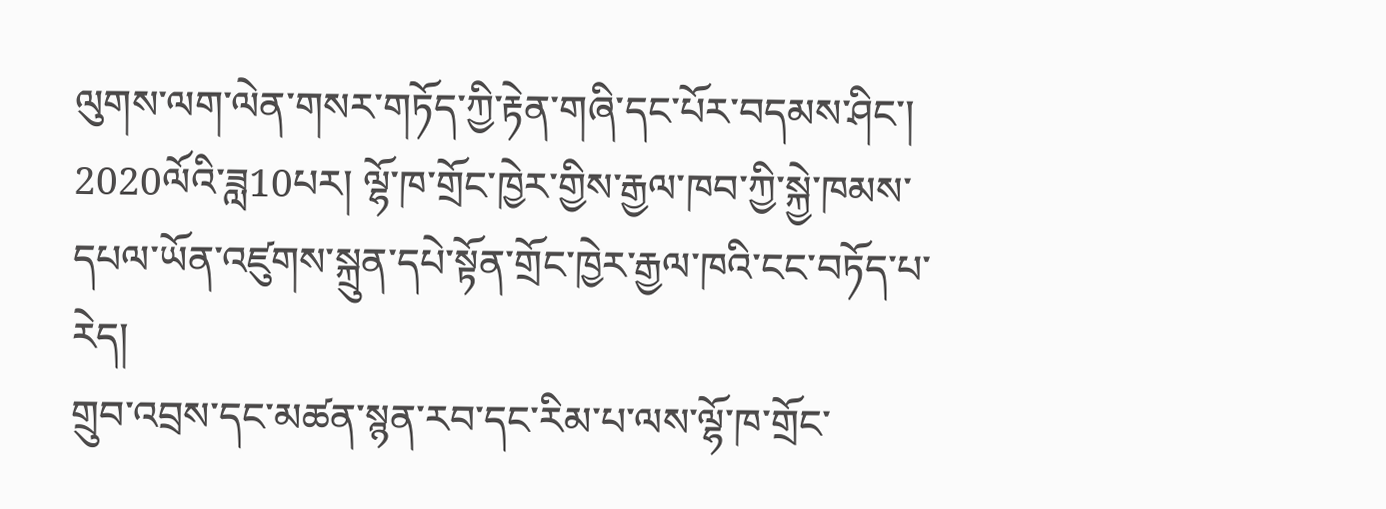ལུགས་ལག་ལེན་གསར་གཏོད་ཀྱི་རྟེན་གཞི་དང་པོར་བདམས་ཤིང་། 2020ལོའི་ཟླ10པར། ལྷོ་ཁ་གྲོང་ཁྱེར་གྱིས་རྒྱལ་ཁབ་ཀྱི་སྐྱེ་ཁམས་དཔལ་ཡོན་འཛུགས་སྐྲུན་དཔེ་སྟོན་གྲོང་ཁྱེར་རྒྱལ་ཁའི་ངང་བཏོད་པ་རེད།
གྲུབ་འབྲས་དང་མཚན་སྙན་རབ་དང་རིམ་པ་ལས་ལྷོ་ཁ་གྲོང་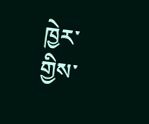ཁྱེར་གྱིས་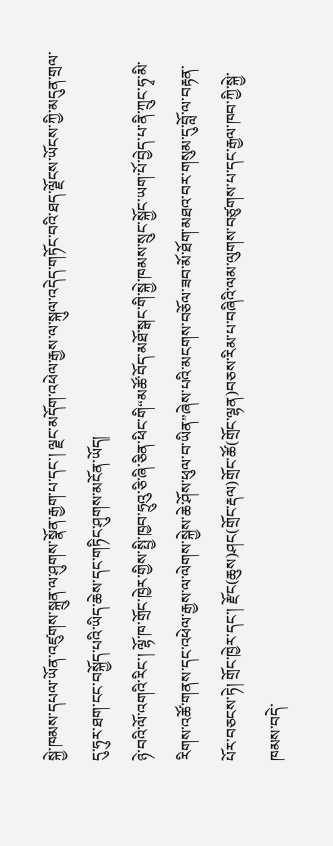སྐྱེ་ཁམས་དཔལ་ཡོན་འཛུགས་སྐྲུན་ལ་ཤུགས་སྣོན་རྒྱག་པ་དང་། ལྗང་མདོག་འཕེལ་རྒྱས་ལ་སྐུལ་འདེད་གཏོང་བའི་ཐད་ལྗོངས་ཡོངས་ཀྱི་མདུན་གྲལ་དུ་ཧུར་ཐག་ངང་བསྐྱོད་པའི་ཡིད་ཆེས་དང་གཏིང་ཤུགས་མངོན་ཡོད།
ཉེ་བའི་ལོ་འགའི་རིང་། ལྷོ་ཁ་གྲོང་ཁྱེར་གྱིས་སྤྱི་ཁྱབ་ཧྲུའུ་ཅི་ཞི་ཅིན་ཕིང་གི“མཚོ་བོད་མཐོ་སྒང་གི་སྐྱེ་ཁམས་སྲུང་སྐྱོང་ཡག་པོ་བྱེད་པ་ནི་ཀྲུང་ཧྭ་མི་རིགས་འཚོ་གནས་དང་འཕེལ་རྒྱས་ལ་ལེགས་སྐྱེས་ཆེ་ཤོས་ཕུལ་བ་ཡིན”ཞེས་པའི་མངགས་བཅོལ་ཟབ་མོ་ཐོག་མཐའ་བར་གསུམ་དུ་བློ་ལ་བརྟན་པོར་བཅངས་ཏེ། གྲོང་ཁྱེར་དང་། རྫོང(ཆུས)ཤང(གྲོང་རྡལ)གྲོང་ཚོ(གྲོང་ལྷན)བཅས་རིམ་པ་བཞིའི་ལམ་ལུགས་བཙུགས་པ་དང་རྒྱལ་ཁབ་ཀྱི་སྐྱེ་ཁམས་བདེ་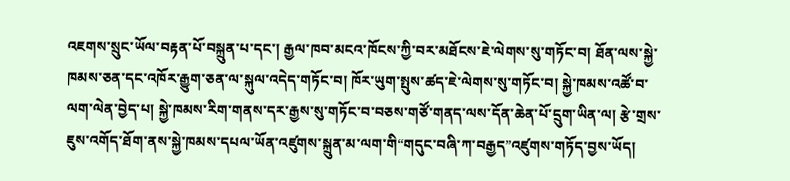འཇགས་སྲུང་ཡོལ་བརྟན་པོ་བསྐྲུན་པ་དང་། རྒྱལ་ཁབ་མངའ་ཁོངས་ཀྱི་བར་མཐོངས་ཇེ་ལེགས་སུ་གཏོང་བ། ཐོན་ལས་སྐྱེ་ཁམས་ཅན་དང་འཁོར་རྒྱུག་ཅན་ལ་སྐུལ་འདེད་གཏོང་བ། ཁོར་ཡུག་སྤུས་ཚད་ཇེ་ལེགས་སུ་གཏོང་བ། སྐྱེ་ཁམས་འཚོ་བ་ལག་ལེན་བྱེད་པ། སྐྱེ་ཁམས་རིག་གནས་དར་རྒྱས་སུ་གཏོང་བ་བཅས་གཙོ་གནད་ལས་དོན་ཆེན་པོ་དྲུག་ཡིན་ལ། རྩེ་གྲས་ཇུས་འགོད་ཐོག་ནས་སྐྱེ་ཁམས་དཔལ་ཡོན་འཛུགས་སྐྲུན་མ་ལག་གི“གདུང་བཞི་ཀ་བརྒྱད”འཛུགས་གཏོད་བྱས་ཡོད།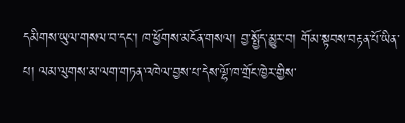དམིགས་ཡུལ་གསལ་བ་དང་། ཁ་ཕྱོགས་མངོན་གསལ། བྱ་སྤྱོད་མྱུར་བ། གོམ་སྟབས་བརྟན་པོ་ཡིན་པ། ལམ་ལུགས་མ་ལག་གཏན་འཁེལ་བྱས་པ་དེས་ལྷོ་ཁ་གྲོང་ཁྱེར་གྱིས་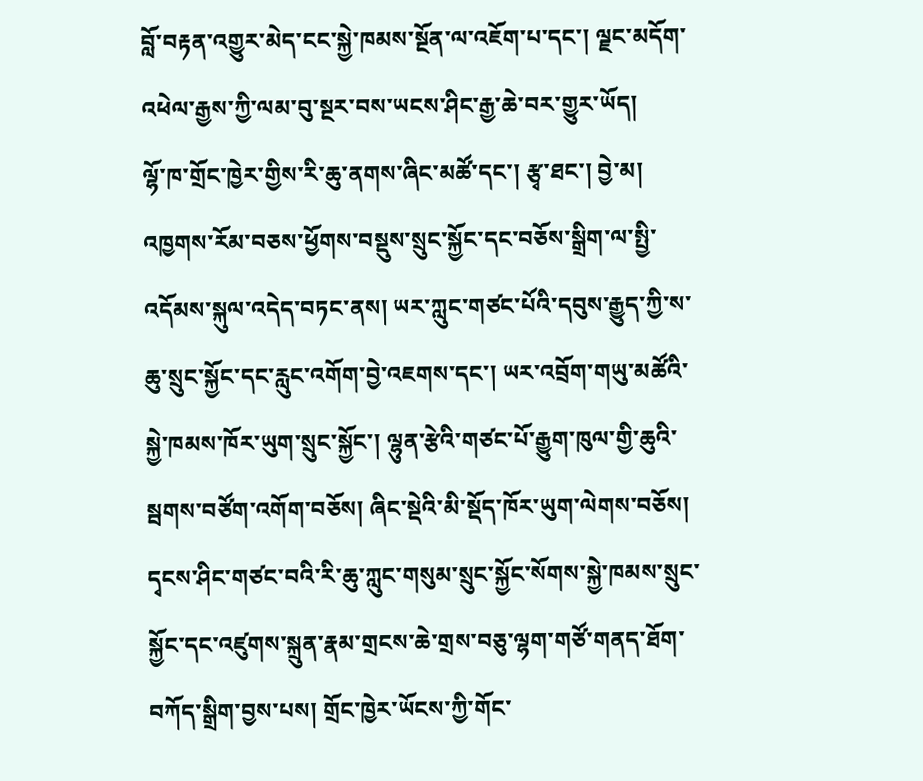བློ་བརྟན་འགྱུར་མེད་ངང་སྐྱེ་ཁམས་སྔོན་ལ་འཇོག་པ་དང་། ལྗང་མདོག་འཕེལ་རྒྱས་ཀྱི་ལམ་བུ་སྔར་བས་ཡངས་ཤིང་རྒྱ་ཆེ་བར་གྱུར་ཡོད།
ལྷོ་ཁ་གྲོང་ཁྱེར་གྱིས་རི་ཆུ་ནགས་ཞིང་མཚོ་དང་། རྩྭ་ཐང་། བྱེ་མ། འཁྱགས་རོམ་བཅས་ཕྱོགས་བསྡུས་སྲུང་སྐྱོང་དང་བཅོས་སྒྲིག་ལ་སྤྱི་འདོམས་སྐུལ་འདེད་བཏང་ནས། ཡར་ཀླུང་གཙང་པོའི་དབུས་རྒྱུད་ཀྱི་ས་ཆུ་སྲུང་སྐྱོང་དང་རླུང་འགོག་བྱེ་འཇགས་དང་། ཡར་འབྲོག་གཡུ་མཚོའི་སྐྱེ་ཁམས་ཁོར་ཡུག་སྲུང་སྐྱོང་། ལྷུན་རྩེའི་གཙང་པོ་རྒྱུག་ཁུལ་གྱི་ཆུའི་སྦགས་བཙོག་འགོག་བཅོས། ཞིང་སྡེའི་མི་སྡོད་ཁོར་ཡུག་ལེགས་བཅོས། དྭངས་ཤིང་གཙང་བའི་རི་ཆུ་ཀླུང་གསུམ་སྲུང་སྐྱོང་སོགས་སྐྱེ་ཁམས་སྲུང་སྐྱོང་དང་འཛུགས་སྐྲུན་རྣམ་གྲངས་ཆེ་གྲས་བཅུ་ལྷག་གཙོ་གནད་ཐོག་བཀོད་སྒྲིག་བྱས་པས། གྲོང་ཁྱེར་ཡོངས་ཀྱི་གོང་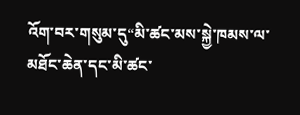འོག་བར་གསུམ་དུ“མི་ཚང་མས་སྐྱེ་ཁམས་ལ་མཐོང་ཆེན་དང་མི་ཚང་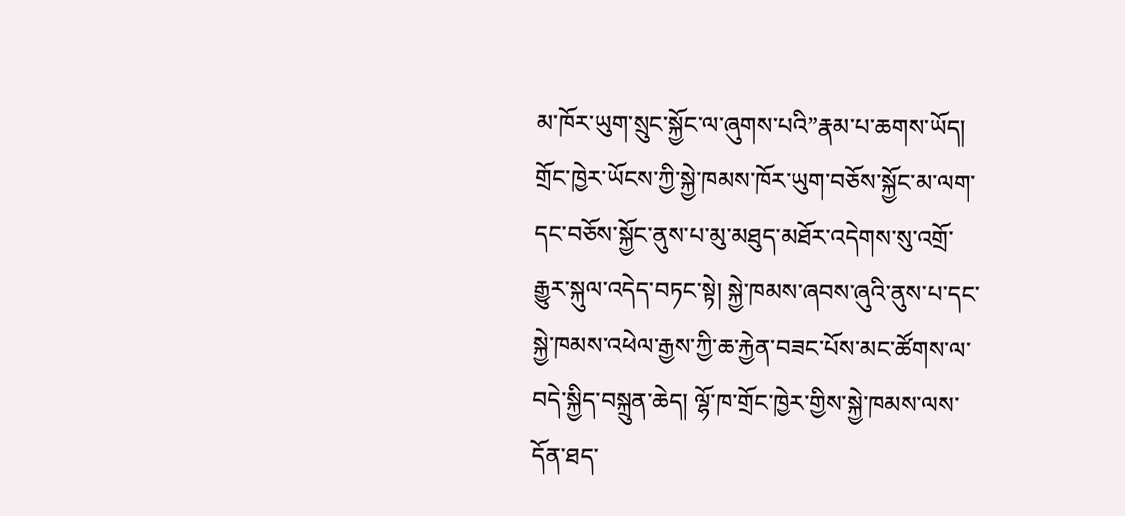མ་ཁོར་ཡུག་སྲུང་སྐྱོང་ལ་ཞུགས་པའི”རྣམ་པ་ཆགས་ཡོད།
གྲོང་ཁྱེར་ཡོངས་ཀྱི་སྐྱེ་ཁམས་ཁོར་ཡུག་བཅོས་སྐྱོང་མ་ལག་དང་བཅོས་སྐྱོང་ནུས་པ་མུ་མཐུད་མཐོར་འདེགས་སུ་འགྲོ་རྒྱུར་སྐུལ་འདེད་བཏང་སྟེ། སྐྱེ་ཁམས་ཞབས་ཞུའི་ནུས་པ་དང་སྐྱེ་ཁམས་འཕེལ་རྒྱས་ཀྱི་ཆ་རྐྱེན་བཟང་པོས་མང་ཚོགས་ལ་བདེ་སྐྱིད་བསྐྲུན་ཆེད། ལྷོ་ཁ་གྲོང་ཁྱེར་གྱིས་སྐྱེ་ཁམས་ལས་དོན་ཐད་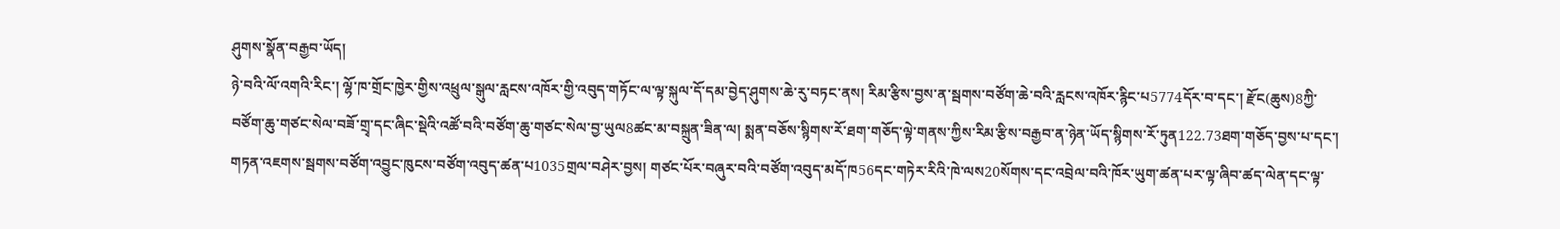ཤུགས་སྣོན་བརྒྱབ་ཡོད།
ཉེ་བའི་ལོ་འགའི་རིང་། ལྷོ་ཁ་གྲོང་ཁྱེར་གྱིས་འཕྲུལ་སྒུལ་རླངས་འཁོར་གྱི་འབུད་གཏོང་ལ་ལྟ་སྐུལ་དོ་དམ་བྱེད་ཤུགས་ཆེ་རུ་བཏང་ནས། རིམ་རྩིས་བྱས་ན་སྦགས་བཙོག་ཆེ་བའི་རླངས་འཁོར་རྙིང་པ5774དོར་བ་དང་། རྫོང(ཆུས)8ཀྱི་བཙོག་ཆུ་གཙང་སེལ་བཟོ་གྲྭ་དང་ཞིང་སྡེའི་འཚོ་བའི་བཙོག་ཆུ་གཙང་སེལ་བྱ་ཡུལ8ཚང་མ་བསྐྲུན་ཟིན་ལ། སྨན་བཅོས་སྙིགས་རོ་ཐག་གཅོད་ལྟེ་གནས་ཀྱིས་རིམ་རྩིས་བརྒྱབ་ན་ཉེན་ཡོད་སྙིགས་རོ་ཏུན122.73ཐག་གཅོད་བྱས་པ་དང་། གཏན་འཇགས་སྦགས་བཙོག་འབྱུང་ཁུངས་བཙོག་འབུད་ཚན་པ1035གྲལ་བཤེར་བྱས། གཙང་པོར་བཞུར་བའི་བཙོག་འབུད་མདོ་ཁ56དང་གཏེར་རིའི་ཁེ་ལས20སོགས་དང་འབྲེལ་བའི་ཁོར་ཡུག་ཚན་པར་ལྟ་ཞིབ་ཚད་ལེན་དང་ལྟ་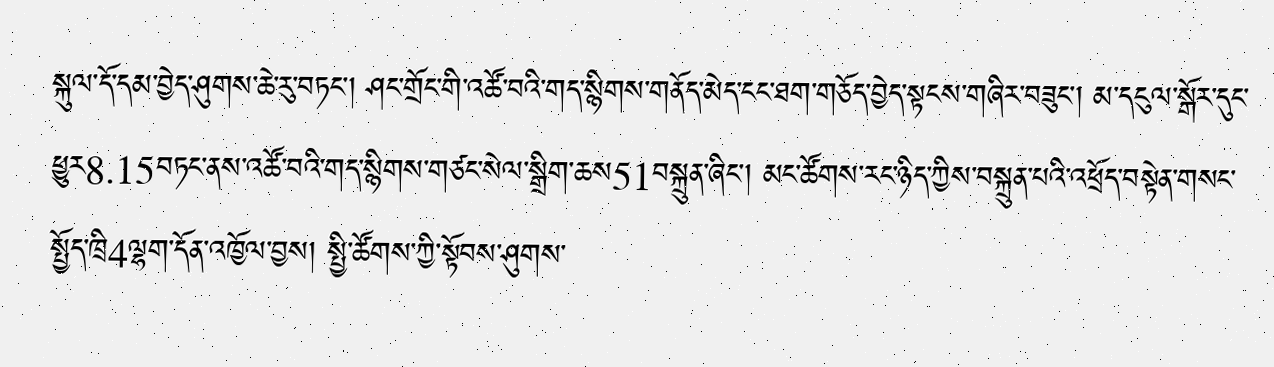སྐུལ་དོ་དམ་བྱེད་ཤུགས་ཆེ་རུ་བཏང་། ཤང་གྲོང་གི་འཚོ་བའི་གད་སྙིགས་གནོད་མེད་ངང་ཐག་གཅོད་བྱེད་སྟངས་གཞིར་བཟུང་། མ་དངུལ་སྒོར་དུང་ཕྱུར8.15བཏང་ནས་འཚོ་བའི་གད་སྙིགས་གཙང་སེལ་སྒྲིག་ཆས51བསྐྲུན་ཞིང་། མང་ཚོགས་རང་ཉིད་ཀྱིས་བསྐྲུན་པའི་འཕྲོད་བསྟེན་གསང་སྤྱོད་ཁྲི4ལྷག་དོན་འཁྱོལ་བྱས། སྤྱི་ཚོགས་ཀྱི་སྟོབས་ཤུགས་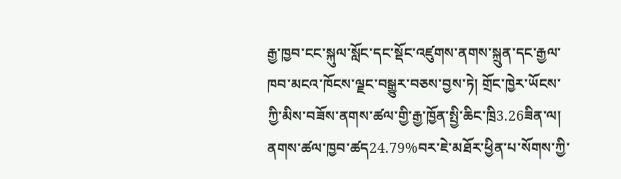རྒྱ་ཁྱབ་ངང་སྐུལ་སློང་དང་སྡོང་འཛུགས་ནགས་སྐྲུན་དང་རྒྱལ་ཁབ་མངའ་ཁོངས་ལྗང་བསྒྱུར་བཅས་བྱས་ཏེ། གྲོང་ཁྱེར་ཡོངས་ཀྱི་མིས་བཟོས་ནགས་ཚལ་གྱི་རྒྱ་ཁྱོན་སྤྱི་ཆིང་ཁྲི3.26ཟིན་ལ། ནགས་ཚལ་ཁྱབ་ཚད24.79%བར་ཇེ་མཐོར་ཕྱིན་པ་སོགས་ཀྱི་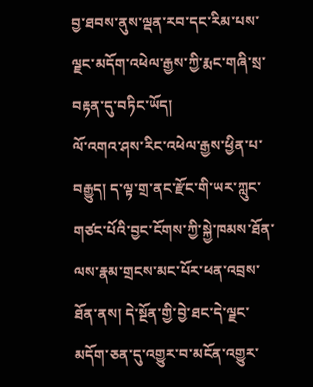བྱ་ཐབས་ནུས་ལྡན་རབ་དང་རིམ་པས་ལྗང་མདོག་འཕེལ་རྒྱས་ཀྱི་རྨང་གཞི་སྲ་བརྟན་དུ་བཏིང་ཡོད།
ལོ་འགའ་ཤས་རིང་འཕེལ་རྒྱས་ཕྱིན་པ་བརྒྱུད། ད་ལྟ་གྲ་ནང་རྫོང་གི་ཡར་ཀླུང་གཙང་པོའི་བྱང་ངོགས་ཀྱི་སྐྱེ་ཁམས་ཐོན་ལས་རྣམ་གྲངས་མང་པོར་ཕན་འབྲས་ཐོན་ནས། དེ་སྔོན་གྱི་བྱེ་ཐང་དེ་ལྗང་མདོག་ཅན་དུ་འགྱུར་བ་མངོན་འགྱུར་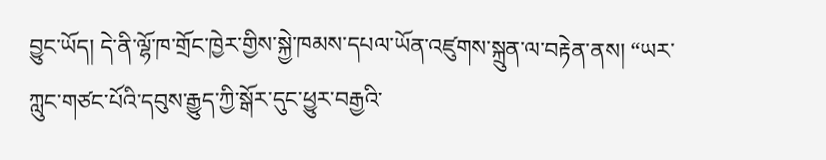བྱུང་ཡོད། དེ་ནི་ལྷོ་ཁ་གྲོང་ཁྱེར་གྱིས་སྐྱེ་ཁམས་དཔལ་ཡོན་འཛུགས་སྐྲུན་ལ་བརྟེན་ནས། “ཡར་ཀླུང་གཙང་པོའི་དབུས་རྒྱུད་ཀྱི་སྒོར་དུང་ཕྱུར་བརྒྱའི་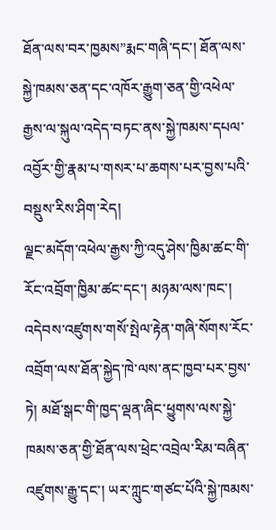ཐོན་ལས་བར་ཁྱམས”རྨང་གཞི་དང་། ཐོན་ལས་སྐྱེ་ཁམས་ཅན་དང་འཁོར་རྒྱུག་ཅན་གྱི་འཕེལ་རྒྱས་ལ་སྐུལ་འདེད་བཏང་ནས་སྐྱེ་ཁམས་དཔལ་འབྱོར་གྱི་རྣམ་པ་གསར་པ་ཆགས་པར་བྱས་པའི་བསྡུས་རིས་ཤིག་རེད།
ལྗང་མདོག་འཕེལ་རྒྱས་ཀྱི་འདུ་ཤེས་ཁྱིམ་ཚང་གི་རོང་འབྲོག་ཁྱིམ་ཚང་དང་། མཉམ་ལས་ཁང་། འདེབས་འཛུགས་གསོ་སྤེལ་རྟེན་གཞི་སོགས་རོང་འབྲོག་ལས་ཐོན་སྐྱེད་ཁེ་ལས་ནང་ཁྱབ་པར་བྱས་ཏེ། མཐོ་སྒང་གི་ཁྱད་ལྡན་ཞིང་ཕྱུགས་ལས་སྐྱེ་ཁམས་ཅན་གྱི་ཐོན་ལས་ཕྲེང་འབྲེལ་རིམ་བཞིན་འཛུགས་རྒྱུ་དང་། ཡར་ཀླུང་གཙང་པོའི་སྐྱེ་ཁམས་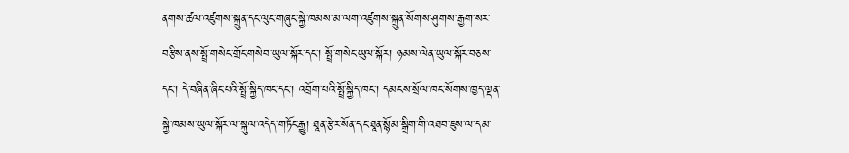ནགས་ཚལ་འཛུགས་སྐྲུན་དང་ལུང་གཞུང་སྐྱེ་ཁམས་མ་ལག་འཛུགས་སྐྲུན་སོགས་ཤུགས་རྒྱག་སར་བརྩིས་ནས་སྤྲོ་གསེང་གྲོང་གསེབ་ཡུལ་སྐོར་དང་། སྤྲོ་གསེང་ཡུལ་སྐོར། ཉམས་ལེན་ཡུལ་སྐོར་བཅས་དང་། དེ་བཞིན་ཞིང་པའི་སྤྲོ་སྐྱིད་ཁང་དང་། འབྲོག་པའི་སྤྲོ་སྐྱིད་ཁང་། དམངས་སྲོལ་ཁང་སོགས་ཁྱད་ལྡན་སྐྱེ་ཁམས་ཡུལ་སྐོར་ལ་སྐུལ་འདེད་གཏོང་རྒྱུ། ཐཱན་རྩེར་སོན་དང་ཐཱན་སྙོམ་སྒྲིག་གི་འཐབ་ཇུས་ལ་དམ་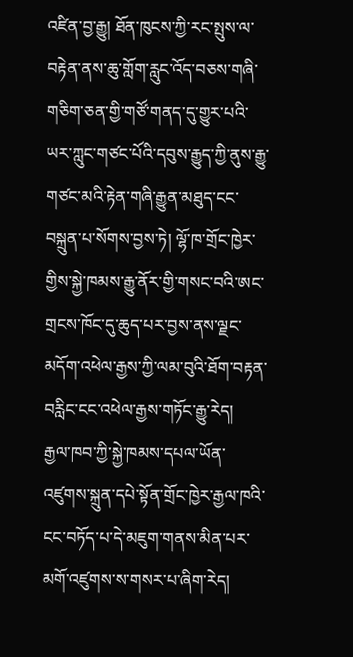འཛིན་བྱ་རྒྱུ། ཐོན་ཁུངས་ཀྱི་རང་སྤུས་ལ་བརྟེན་ནས་ཆུ་གློག་རླུང་འོད་བཅས་གཞི་གཅིག་ཅན་གྱི་གཙོ་གནད་དུ་གྱུར་པའི་ཡར་ཀླུང་གཙང་པོའི་དབུས་རྒྱུད་ཀྱི་ནུས་རྒྱུ་གཙང་མའི་རྟེན་གཞི་རྒྱུན་མཐུད་ངང་བསྐྲུན་པ་སོགས་བྱས་ཏེ། ལྷོ་ཁ་གྲོང་ཁྱེར་གྱིས་སྐྱེ་ཁམས་རྒྱུ་ནོར་གྱི་གསང་བའི་ཨང་གྲངས་ཁོང་དུ་ཆུད་པར་བྱས་ནས་ལྗང་མདོག་འཕེལ་རྒྱས་ཀྱི་ལམ་བུའི་ཐོག་བརྟན་བརླིང་ངང་འཕེལ་རྒྱས་གཏོང་རྒྱུ་རེད།
རྒྱལ་ཁབ་ཀྱི་སྐྱེ་ཁམས་དཔལ་ཡོན་འཛུགས་སྐྲུན་དཔེ་སྟོན་གྲོང་ཁྱེར་རྒྱལ་ཁའི་ངང་བཏོད་པ་དེ་མཇུག་གནས་མིན་པར་མགོ་འཛུགས་ས་གསར་པ་ཞིག་རེད།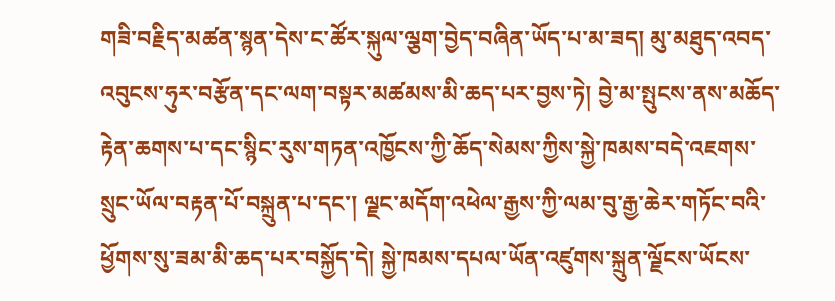གཟི་བརྗིད་མཚན་སྙན་དེས་ང་ཚོར་སྐུལ་ལྕག་བྱེད་བཞིན་ཡོད་པ་མ་ཟད། མུ་མཐུད་འབད་འབུངས་ཧུར་བརྩོན་དང་ལག་བསྟར་མཚམས་མི་ཆད་པར་བྱས་ཏེ། བྱེ་མ་སྤུངས་ནས་མཆོད་རྟེན་ཆགས་པ་དང་སྙིང་རུས་གཏན་འཁྱོངས་ཀྱི་ཆོད་སེམས་ཀྱིས་སྐྱེ་ཁམས་བདེ་འཇགས་སྲུང་ཡོལ་བརྟན་པོ་བསྐྲུན་པ་དང་། ལྗང་མདོག་འཕེལ་རྒྱས་ཀྱི་ལམ་བུ་རྒྱ་ཆེར་གཏོང་བའི་ཕྱོགས་སུ་ཟམ་མི་ཆད་པར་བསྐྱོད་དེ། སྐྱེ་ཁམས་དཔལ་ཡོན་འཛུགས་སྐྲུན་ལྗོངས་ཡོངས་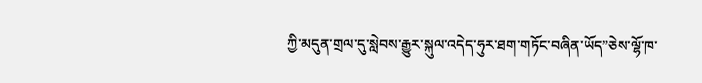ཀྱི་མདུན་གྲལ་དུ་སླེབས་རྒྱུར་སྐུལ་འདེད་ཧུར་ཐག་གཏོང་བཞིན་ཡོད”ཅེས་ལྷོ་ཁ་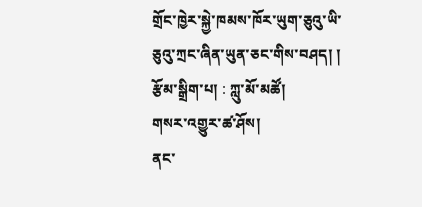གྲོང་ཁྱེར་སྐྱེ་ཁམས་ཁོར་ཡུག་ཅུའུ་ཡི་ཅུའུ་ཀྲང་ཞིན་ཡུན་ཅང་གིས་བཤད། །
རྩོམ་སྒྲིག་པ། : ཀླུ་མོ་མཚོ།
གསར་འགྱུར་ཚ་ཤོས།
ནང་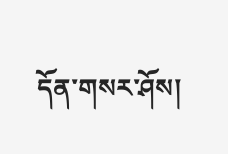དོན་གསར་ཤོས།